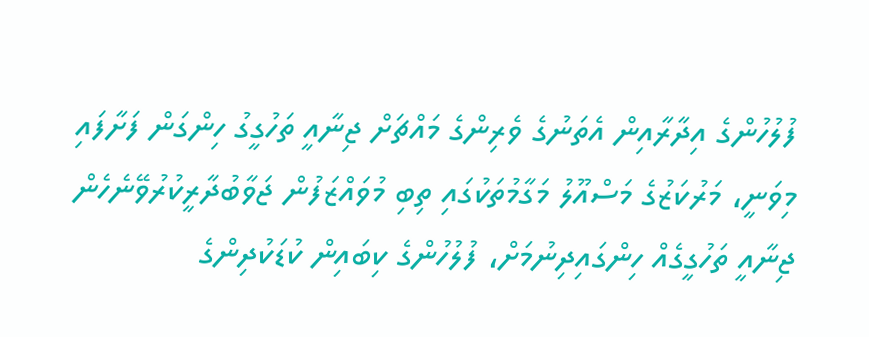ފުލުހުންގެ އިދާރާއިން އެތަނުގެ ވެރިންގެ މައްޗަށް ޖިނާއީ ތަހުގީގު ހިންގަން ފަށާފައި މިވަނީ، މަރުކަޒުގެ މަސްއޫލު މަގާމުތަކުގައި ތިބި މުވައްޒަފުން ޖަވާބުދާރީކުރުވޭނެހެން ޖިނާއީ ތަހުގީގެއް ހިންގައިދިނުމަށް، ފުލުހުންގެ ކިބައިން ކުޑަކުދިންގެ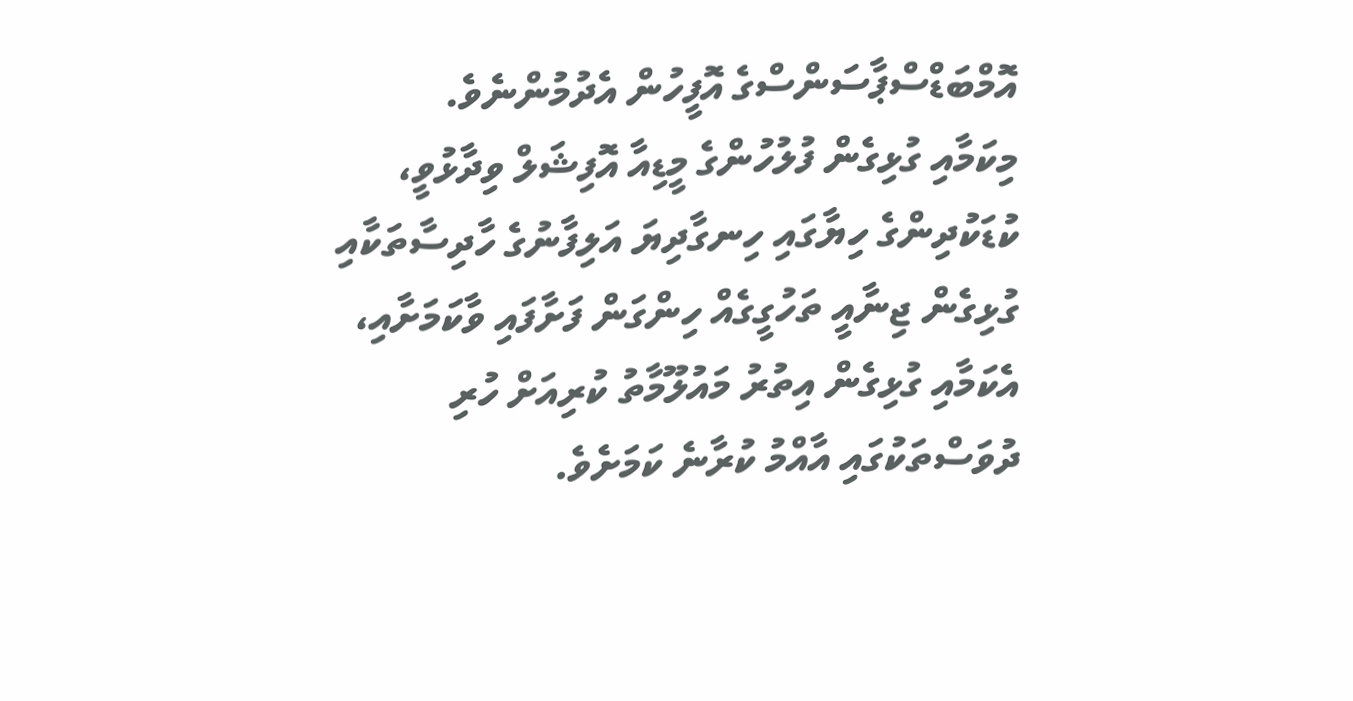އޮމްބަޑްސްޕާސަންސްގެ އޮފީހުން އެދުމުންނެވެ.
މިކަމާއި ގުޅިގެން ފުލުހުންގެ މީޑިއާ އޮފިޝަލް ވިދާޅުވީ، ކުޑަކުދިންގެ ހިޔާގައި ހިނގާދިޔަ އަލިފާނުގެ ހާދިސާތަކާއި ގުޅިގެން ޖިނާއީ ތަހުގީގެއް ހިންގަން ފަށާފައި ވާކަމަށާއި، އެކަމާއި ގުޅިގެން އިތުރު މައުލޫމާތު ކުރިއަށް ހުރި ދުވަސްތަކުގައި އާއްމު ކުރާނެ ކަމަށެވެ.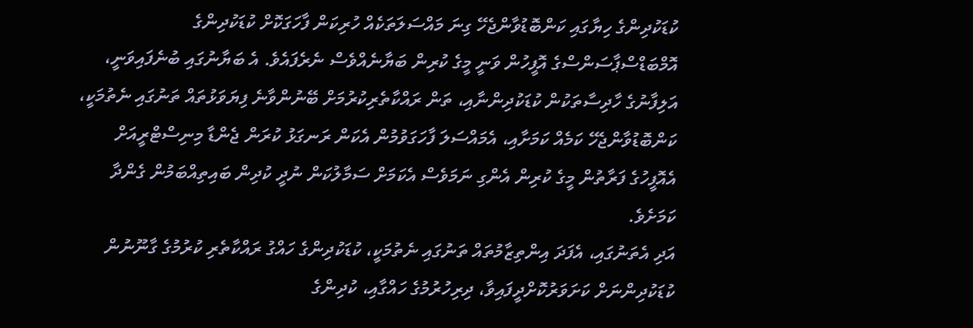ކުޑަކުދިންގެ ހިޔާގައި ކަންބޮޑުވާންޖެހޭ ގިނަ މައްސަލަތަކެއް ހުރިކަން ފާހަގަކޮށް ކުޑަކުދިންގެ އޮމްބަޑްސްޕާސަންސްގެ އޮފީހުން ވަނީ މީގެ ކުރިން ބަޔާނެއްވެސް ނެރެފައެވެ. އެ ބަޔާނުގައި ބުނެފައިވަނީ، އަލިފާނުގެ ހާދިސާތަކުން ކުޑަކުދިންނާއި، ތަން ރައްކާތެރިކުރުމަށް ބޭނުންވާނެ ފިޔަވަޅުތައް ތަނުގައި ނެތުމަކީ، ކަންބޮޑުވާންޖެހޭ ކަމެއް ކަމަށާއި، އެމައްސަލަ ފާހަގަވުމުން އެކަން ރަނގަޅު ކުރަން ޖެންޑާ މިނިސްޓްރީއަށް އެއޮފީހުގެ ފަރާތުން މީގެ ކުރިން އެންގި ނަމަވެސް އެކަމަށް ސަމާލުކަން ނުދީ ކުދިން ބައިތިއްބަމުން ގެންދާ ކަމަށެވެ.
އަދި އެތަނުގައި، އެފަދަ އިންތިޒާމުތައް ތަނުގައި ނެތުމަކީ، ކުޑަކުދިންގެ ހައްގު ރައްކާތެރި ކުރުމުގެ ގާނޫނުން ކުޑަކުދިންނަށް ކަށަވަރުކޮށްދީފައިވާ، ދިރިހުރުމުގެ ހައްގާއި، ކުދިންގެ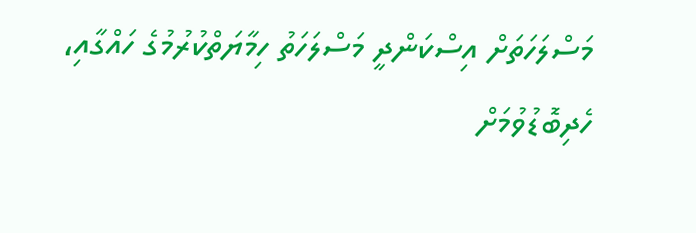މަސްލަހަތަށް އިސްކަންދީ މަސްލަހަތު ހިމާޔަތްކުރުމުގެ ހައްގާއި، ހެދިބޮޑުވުމަށް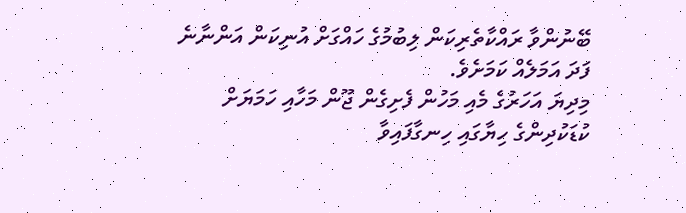ބޭނުންވާ ރައްކާތެރިކަން ލިބުމުގެ ހައްގަށް އުނިކަން އަންނާނެ ފަދަ އަމަލެއް ކަމަށެވެ.
މިދިޔަ އަހަރުގެ މެއި މަހުން ފެށިގެން ޖޫން މަހާއި ހަމަޔަށް ކުޑަކުދިންގެ ހިޔާގައި ހިނގާފައިވާ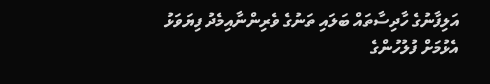އަލިފާނުގެ ހާދިސާތައް ބަލައި ތަނުގެ ވެރިންނާއިމެދު ފިޔަވަޅު އެޅުމަށް ފުލުހުންގެ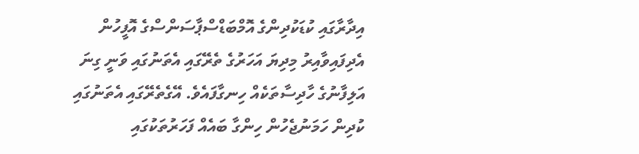އިދާރާގައި ކުޑަކުދިންގެ އޮމްބަޑްސްޕާސަންސްގެ އޮފީހުން އެދިފައިވާއިރު މިދިޔަ އަހަރުގެ ތެރޭގައި އެތަނުގައި ވަނީ ގިނަ އަލިފާނުގެ ހާދިސާތަކެއް ހިނގާފައެވެ. އޭގެތެރޭގައި އެތަނުގައި ކުދިން ހަމަނުޖެހުން ހިންގާ ބައެއް ފަހަރުތަކުގައި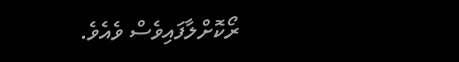ރޯކޮށްލާފައިވެސް ވެއެވެ.